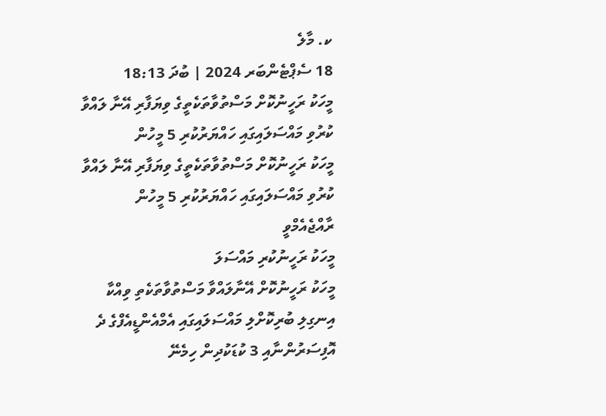ކ. މާލެ
18 ސެޕްޓެންބަރ 2024 | ބުދަ 18:13
މީހަކު ރަހީނުކޮށް މަސްތުވާތަކެތީގެ ވިޔަފާރި އޭނާ ލައްވާ ކުރުވި މައްސަލައިގައި ހައްޔަރުކުރި 5 މީހުން
މީހަކު ރަހީނުކޮށް މަސްތުވާތަކެތީގެ ވިޔަފާރި އޭނާ ލައްވާ ކުރުވި މައްސަލައިގައި ހައްޔަރުކުރި 5 މީހުން
ރާއްޖެއެމްވީ
މީހަކު ރަހީނުކުރި މައްސަލަ
މީހަކު ރަހީނުކޮށް އޭނާލައްވާ މަސްތުވާތަކެތި ވިއްކާ އިނގިލި ބުރިކޮށްލި މައްސަލައިގައި އެމްއެންޑީއެފްގެ ދެ އޮފިސަރުންނާއި 3 ކުޑަކުދިން ހިމެނޭ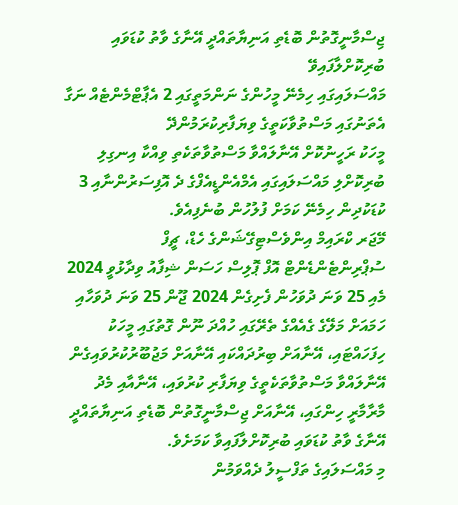ޖިސްމާނީގޮތުން ބޮޑެތި އަނިޔާތައްދީ އޭނާގެ ވާތު ކުޑަވައި ބުރިކޮށްލާފައިވޭ
މައްސަލައިގައި ހިމެނޭ މީހުންގެ ނަންމަތީގައި 2 އެޕާޓްމެންޓެއް ނަގާ އެތަނުގައި މަސްތުވާކަތީގެ ވިޔަފާރިކުރަމުންދޭ
މީހަކު ރަހީނުކޮށް އޭނާލައްވާ މަސްތުވާތަކެތި ވިއްކާ އިނގިލި ބުރިކޮށްލި މައްސަލައިގައި އެމްއެންޑީއެފްގެ ދެ އޮފިސަރުންނާއި 3 ކުޑަކުދިން ހިމެނޭ ކަމަށް ފުލުހުން ބުނެފިއެވެ.
މޭޖަރ ކްރައިމް އިންވެސްޓިގޭޝަންގެ ހެޑް، ޗީފް ސުޕްރިންޓެންޑެންޓް އޮފް ޕޮލިސް ހަސަން ޝިފާއު ވިދާޅުވީ 2024 މެއި 25 ވަނަ ދުވަހުން ފެށިގެން 2024 ޖޫން 25 ވަނަ ދުވަހާއި ހަމައަށް މަލޭގެ ގެއެއްގެ ތެރޭގައި ހުއްދަ ނޫން ގޮތުގައި މީހަކު ހިފަހައްޓައި، އޭނާއަށް ބިރުދައްކައި އޭނާއަށް މަޖުބޫރުކުރުވައިގެން އޭނާލައްވާ މަސްތުވާތަކެތީގެ ވިޔަފާރި ކުރުވައި، އޭނާއާއި މެދު މާރާމާރީ ހިންގައި، އޭނާއަށް ޖިސްމާނީގޮތުން ބޮޑެތި އަނިޔާތައްދީ އޭނާގެ ވާތު ކުޑަވައި ބުރިކޮށްލާފައިވާ ކަމަށެވެ.
މި މައްސަލައިގެ ތަފްސީލު ދެއްވަމުން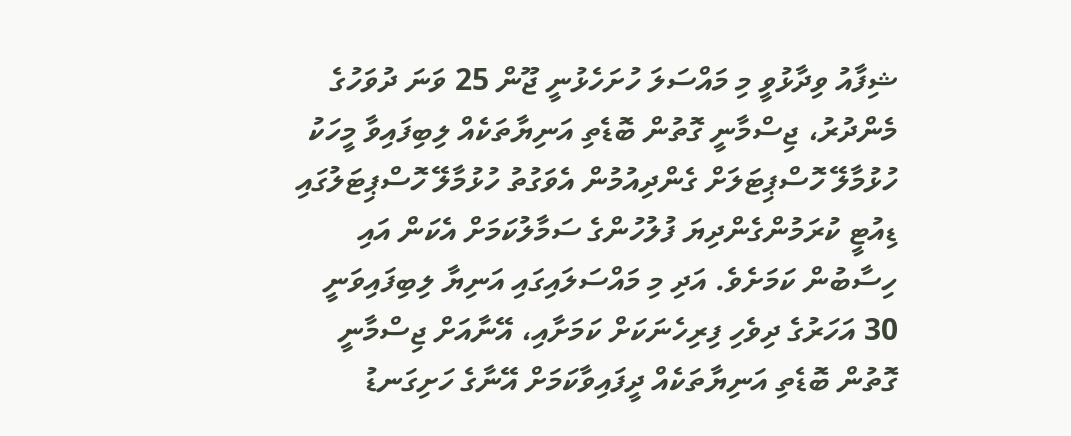ޝިފާއު ވިދާޅުވީ މި މައްސަލަ ހުށަހެޅުނީ ޖޫން 25 ވަނަ ދުވަހުގެ މެންދުރު، ޖިސްމާނީ ގޮތުން ބޮޑެތި އަނިޔާތަކެއް ލިބިފައިވާ މީހަކު ހުޅުމާލޭ ހޮސްޕިޓަލަށް ގެންދިއުމުން އެވަގުތު ހުޅުމާލޭ ހޮސްޕިޓަލުގައި ޑިއުޓީ ކުރަމުންގެންދިޔަ ފުލުހުންގެ ސަމާލުކަމަށް އެކަން އައި ހިސާބުން ކަމަށެވެ. އަދި މި މައްސަލައިގައި އަނިޔާ ލިބިފައިވަނީ 30 އަހަރުގެ ދިވެހި ފިރިހެނަކަށް ކަމަށާއި، އޭނާއަށް ޖިސްމާނީ ގޮތުން ބޮޑެތި އަނިޔާތަކެއް ދީފައިވާކަމަށް އޭނާގެ ހަށިގަނޑު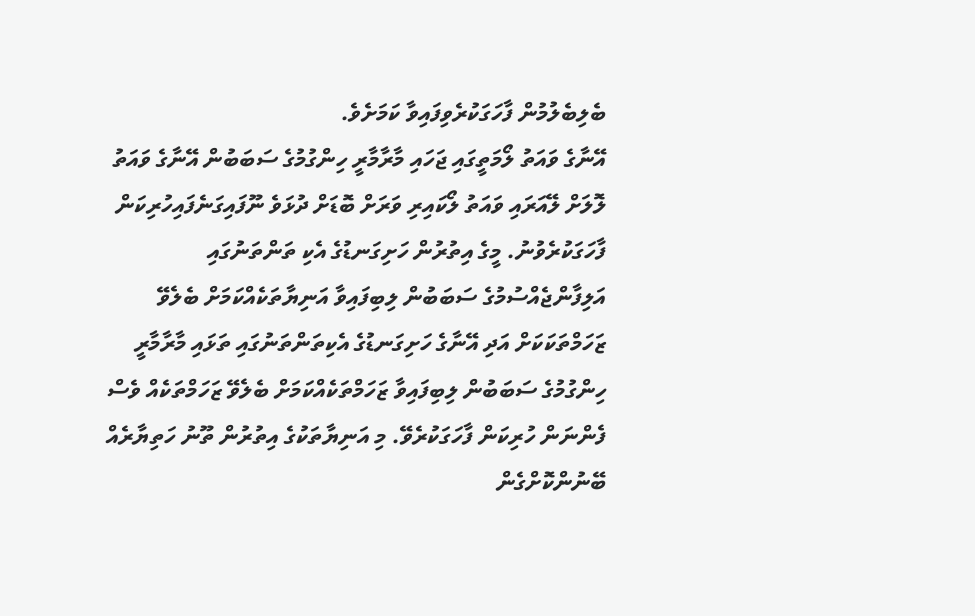ބެލިބެލުމުން ފާހަގަކުރެވިފައިވާ ކަމަށެވެ.
އޭނާގެ ވައަތު ލޯމަތީގައި ޖަހައި މާރާމާރީ ހިންގުމުގެ ސަބަބުން އޭނާގެ ވައަތު ލޮލަށް ލޭއަރައި ވައަތު ލޯކައިރި ވަރަށް ބޮޑަށް ދުޅަވެ ނޫފައިގަނެފައިހުރިކަން ފާހަގަކުރެވުނު. މީގެ އިތުރުން ހަށިގަނޑުގެ އެކި ތަންތަނުގައި އަލިފާންޖެއްސުމުގެ ސަބަބުން ލިބިފައިވާ އަނިޔާތަކެއްކަމަށް ބެލެވޭ ޒަހަމްތަކަކަށް އަދި އޭނާގެ ހަށިގަނޑުގެ އެކިތަންތަނުގައި ތަޅައި މާރާމާރީ ހިންގުމުގެ ސަބަބުން ލިބިފައިވާ ޒަހަމްތަކެއްކަމަށް ބެލެވޭ ޒަހަމްތަކެއް ވެސް ފެންނަން ހުރިކަން ފާހަގަކުރެވޭ. މި އަނިޔާތަކުގެ އިތުރުން ތޫނު ހަތިޔާރެއް ބޭނުންކޮށްގެން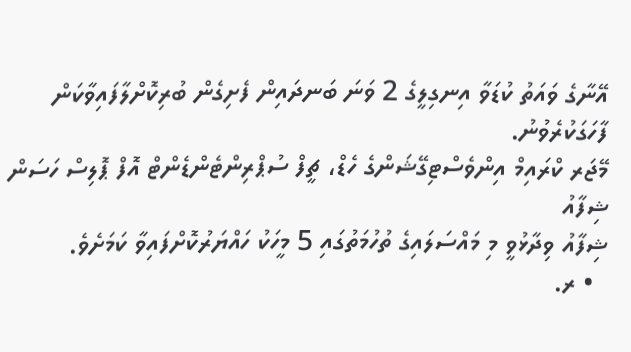އޭނާގެ ވައަތު ކުޑަވާ އިނގިލީގެ 2 ވަނަ ބަނދައިން ފެށިގެން ބުރިކޮށްލާފައިވާކަން ފާހަގަކުރެވުނު.
މޭޖަރ ކްރައިމް އިންވެސްޓިގޭޝަންގެ ހެޑް، ޗީފް ސުޕްރިންޓެންޑެންޓް އޮފް ޕޮލިސް ހަސަން ޝިފާއު
ޝިފާއު ވިދާޅުވީ މި މައްސަލައިގެ ތުހުމަތުގައި 5 މީހަކު ހައްޔަރުކޮށްފައިވާ ކަމަށެވެ.
  • ރ.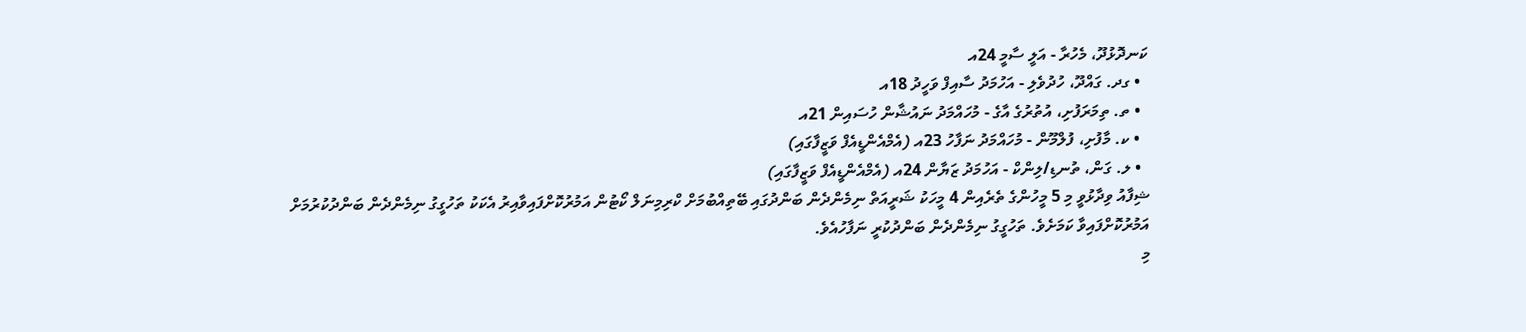ކަނދޮޅުދޫ، މެހުރާ - އަލީ ސާމީ 24އ
  • ގދ. ގައްދޫ، ހުދުވެލި - އަހުމަދު ސާއިފް ވަހީދު 18އ
  • ތ. ތިމަރަފުށި، އުތުރުގެ އާގެ - މުހައްމަދު ނައުޝާން ހުސައިން 21އ
  • ކ. މާފުށި، ފުލްމޫން - މުހައްމަދު ނަފާހު 23އ (އެމްއެންޑީއެފް ވަޒީފާގައި)
  • ލ. ގަން، ތުނޑި/ލިންކް - އަހުމަދު ޒަޔާން 24އ (އެމްއެންޑީއެފް ވަޒީފާގައި)
ޝިފާއު ވިދާޅުވީ މި 5 މީހުންގެ ތެރެއިން 4 މީހަކު ޝަރީއަތް ނިމެންދެން ބަންދުގައި ބޭތިއްބުމަށް ކްރިމިނަލް ކޯޓުން އަމުރުކޮށްފައިވާއިރު އެކަކު ތަހުގީގު ނިމެންދެން ބަންދުކުރުމަށް އަމުރުކޮށްފައިވާ ކަމަށެވެ. ތަހުގީގު ނިމެންދެން ބަންދުކުރީ ނަފާހުއެވެ.
މި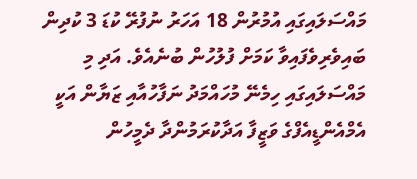މައްސަލައިގައި އުމުރުން 18 އަހަރު ނުފުރޭ ކުޑަ 3 ކުދިން ބައިވެރިވެފައިވާ ކަމަށް ފުލުހުން ބުނެއެވެ. އަދި މި މައްސަލައިގައި ހިމެނޭ މުހައްމަދު ނަފާހުއާއި ޒަޔާން އަކީ އެމްއެންޑީއެފްގެ ވަޒީފާ އަދާކުރަމުންދާ ދެމީހުން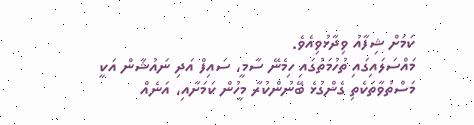ކަމަށް ޝިފާއު ވިދާޅުވިއެވެ.
މައްސަލައިގައި ތުހުމަތުގައި ހިމެނޭ ސާމީ، ސައިފް އަދި ނައުޝާން އަކީ މަސްތުވާތަކެތި ގެންގުޅެ ބޭނުންކުރާ މީހުން ކަމަށާއި، އަނެއް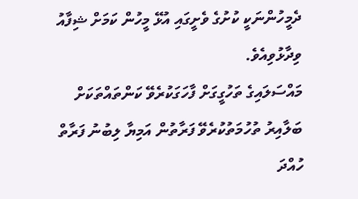ދެމީހުންނަކީ ކުށުގެ ވެށީގައި އުޅޭ މީހުން ކަމަށް ޝިފާއު ވިދާޅުވިއެވެ.
މައްސަލައިގެ ތަހުގީގަށް ފާހަގަކުރެވޭ ކަންތައްތަކަށް ބަލާއިރު ތުހުމަތުކުރެވޭ ފަރާތުން އަމިޔާ ލިބުނު ފަރާތް ހުއްދަ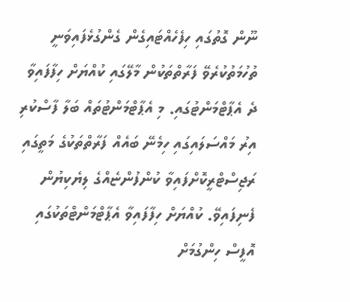ނޫން ގޮތުގައި ހިފެހެއްޓައިގެން ގެންގުޅެފައިވަނީ ތުހުމަތުކުރެވޭ ފަރާތްތަކުން މާލޭގައި ކުއްޔަށް ހިފާފައިވާ ދެ އެޕާޓްމަންޓުގައި. މި އެޕާޓްމަންޓުތައް ބަލާ ފާސްކުރި އިރު މައްސަލައިގައި ހިމެނޭ ބައެއް ފަރާތްތަކުގެ މަތީގައި ރަޖިސްޓްރީކޮށްފައިވާ ކުންފުންޏެއްގެ ލިޔެކިޔުން ފެނިފައިވޭ. ކުއްޔަށް ހިފާފައިވާ އެޕާޓްމަންޓްތަކުގައި އޮފީސް ހިންގުމަށް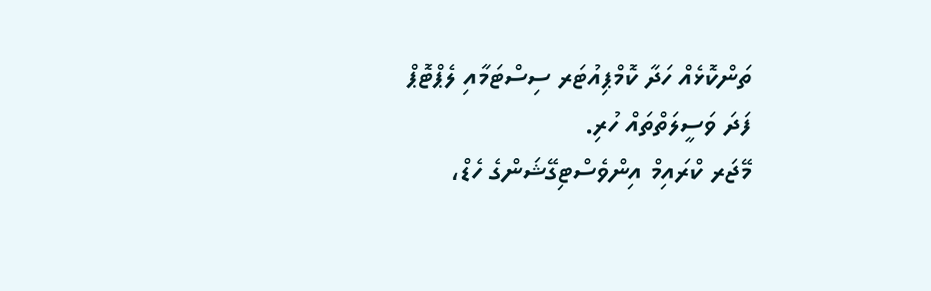ތަންކޮޅެއް ހަދާ ކޮމްޕިއުޓަރ ސިސްޓަމާއި ލެޕްޓޮޕް ފަދަ ވަސީލަތްތައް ހުރި.
މޭޖަރ ކްރައިމް އިންވެސްޓިގޭޝަންގެ ހެޑް،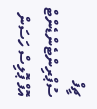ޗީފް ސުޕްރިންޓެންޑެންޓް އޮފް ޕޮލިސް ހަސަން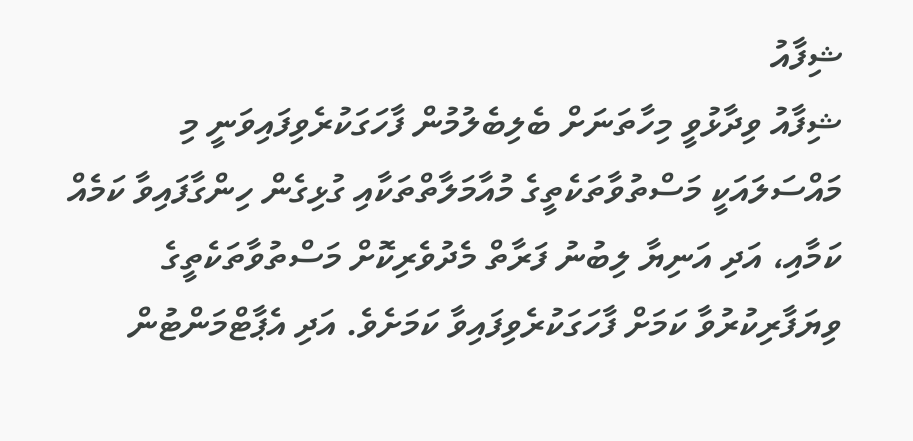ޝިފާއު
ޝިފާއު ވިދާޅުވީ މިހާތަނަށް ބެލިބެލުމުން ފާހަގަކުރެވިފައިވަނީ މި މައްސަލައަކީ މަސްތުވާތަކެތީގެ މުއާމަލާތްތަކާއި ގުޅިގެން ހިންގާފައިވާ ކަމެއް ކަމާއި، އަދި އަނިޔާ ލިބުނު ފަރާތް މެދުވެރިކޮށް މަސްތުވާތަކެތީގެ ވިޔަފާރިކުރުވާ ކަމަށް ފާހަގަކުރެވިފައިވާ ކަމަށެވެ. އަދި އެޕާޓްމަންޓުން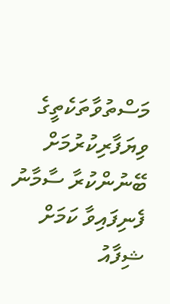މަސްތުވާތަކެތީގެ ވިޔަފާރިކުރުމަށް ބޭނުންކުރާ ސާމާނު ފެނިފައިވާ ކަމަށް ޝިފާއު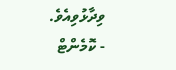ވިދާޅުވިއެވެ.
- ކޮމެންޓް